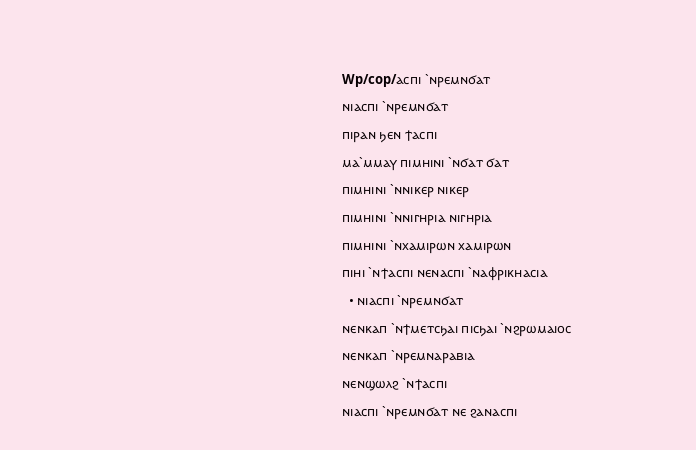Wp/cop/ⲁⲥⲡⲓ `ⲛⲣⲉⲙⲛϭⲁⲧ
ⲛⲓⲁⲥⲡⲓ `ⲛⲣⲉⲙⲛϭⲁⲧ
ⲡⲓⲣⲁⲛ ϧⲉⲛ ϯⲁⲥⲡⲓ
ⲙⲁ`ⲙⲙⲁⲩ ⲡⲓⲙⲏⲓⲛⲓ `ⲛϭⲁⲧ ϭⲁⲧ
ⲡⲓⲙⲏⲓⲛⲓ `ⲛⲛⲓⲕⲉⲣ ⲛⲓⲕⲉⲣ
ⲡⲓⲙⲏⲓⲛⲓ `ⲛⲛⲓⲅⲏⲣⲓⲁ ⲛⲓⲅⲏⲣⲓⲁ
ⲡⲓⲙⲏⲓⲛⲓ `ⲛⲭⲁⲙⲓⲣⲱⲛ ⲭⲁⲙⲓⲣⲱⲛ
ⲡⲓⲏⲓ `ⲛϯⲁⲥⲡⲓ ⲛⲉⲛⲁⲥⲡⲓ `ⲛⲁⲫⲣⲓⲕⲏⲁⲥⲓⲁ
  • ⲛⲓⲁⲥⲡⲓ `ⲛⲣⲉⲙⲛϭⲁⲧ
ⲛⲉⲛⲕⲁⲡ `ⲛϯⲙⲉⲧⲥϧⲁⲓ ⲡⲓⲥϧⲁⲓ `ⲛϩⲣⲱⲙⲁⲓⲟⲥ
ⲛⲉⲛⲕⲁⲡ `ⲛⲣⲉⲙⲛⲁⲣⲁⲃⲓⲁ
ⲛⲉⲛϣⲱⲗϩ `ⲛϯⲁⲥⲡⲓ
ⲛⲓⲁⲥⲡⲓ `ⲛⲣⲉⲙⲛϭⲁⲧ ⲛⲉ ϩⲁⲛⲁⲥⲡⲓ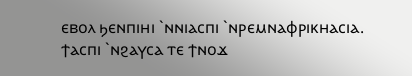ⲉⲃⲟⲗ ϧⲉⲛⲡⲓⲏⲓ `ⲛⲛⲓⲁⲥⲡⲓ `ⲛⲣⲉⲙⲛⲁⲫⲣⲓⲕⲏⲁⲥⲓⲁ. ϯⲁⲥⲡⲓ `ⲛϩⲁⲩⲥⲁ ⲧⲉ ϯⲛⲟϫ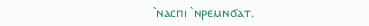`ⲛⲁⲥⲡⲓ `ⲛⲣⲉⲙⲛϭⲁⲧ.